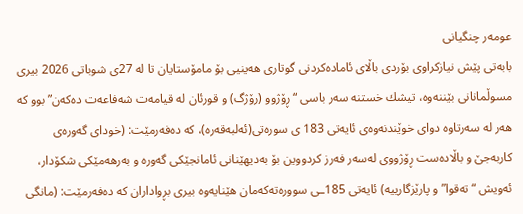عومەر چنگیانی
بابەتی پێش نیازكراوی بۆردی باڵای ئامادەكردنی گوتاری هەینیی بۆ مامۆستایان تا لە 27ی شوباتی 2026 بیری مسوڵمانانی بێننەوە، تیشك خستنە سەر باسی “ڕۆژوو (رۆژگ) و قورئان لە قیامەت شەفاعەت دەکەن” بوو كە هەر لە سەرتاوە دوای خوێندنەوەی ئایەتی 183 ی سورەتی(ئەلبەقەرە)، كە دەفەرمێت: (خودای گەورەی کاربەجێ و باڵادەست ڕۆژووی لەسەر فەرز کردووین بۆ بەدیهێنانی ئامانجێکی گەورە و بەرهەمێکی شکۆدار، ئەویش “تەقوا” و پارێزگارییە) ئایەتی 185ـی سوورەتەكەمان هێنایەوە بیری بڕواداران كە دەفەرمێت: (مانگی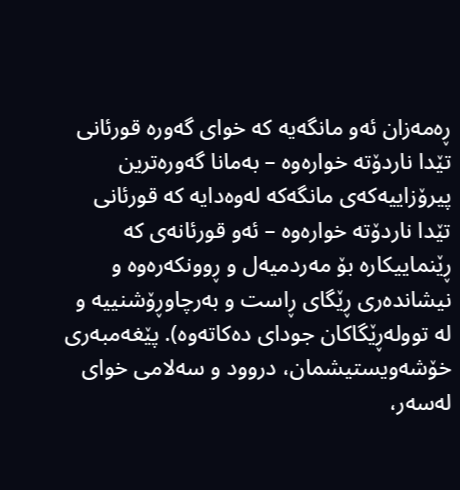ڕەمەزان ئەو مانگەیە كە خوای گەورە قورئانی تێدا ناردۆتە خوارەوە – بەمانا گەورەترین پیرۆزاییەکەی مانگەكە لەوەدایە كە قورئانی تێدا ناردۆتە خوارەوە – ئەو قورئانەی كە ڕێنماییكارە بۆ مەردمیەل و ڕوونكەرەوە و نیشاندەری ڕێگای ڕاست و بەرچاوڕۆشنییە و لە توولەڕێگاكان جودای دەكاتەوە). پێغەمبەری خۆشەویستیشمان، دروود و سەلامی خوای لەسەر،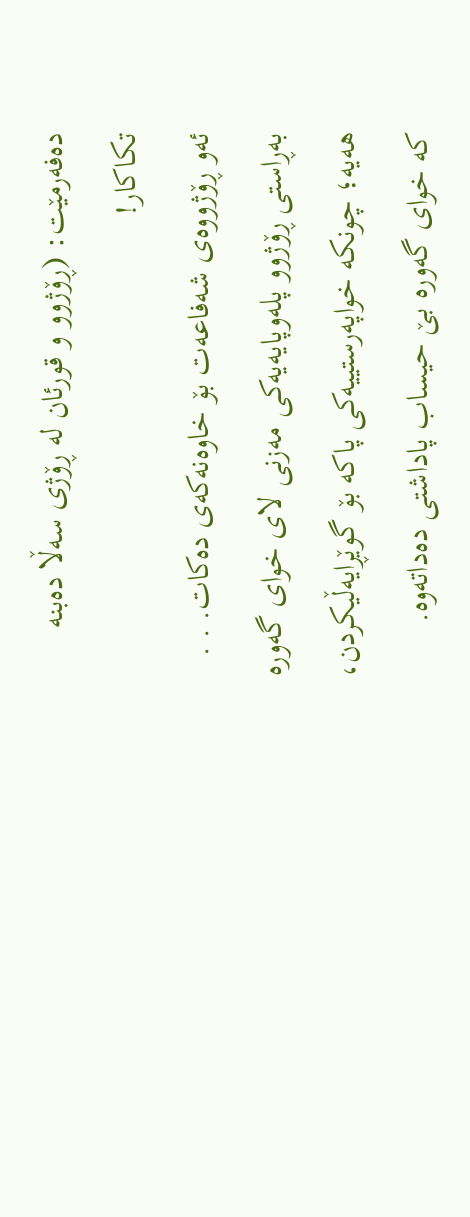دەفەرمێت: (ڕۆژوو و قورئان لە ڕۆژی سەڵا دەبنە تكاكار!
ئەو ڕۆژووەی شەفاعەت بۆ خاوەنەکەی دەکات. . .
بەڕاستی ڕۆژوو پلەوپایەیەکی مەزنی لای خوای گەورە هەیە؛ چونکە خواپەرستییەکی پاکه بۆ گوێڕایەڵیکردن، کە خوای گەورە بێ حیساب پاداشتی دەداتەوە.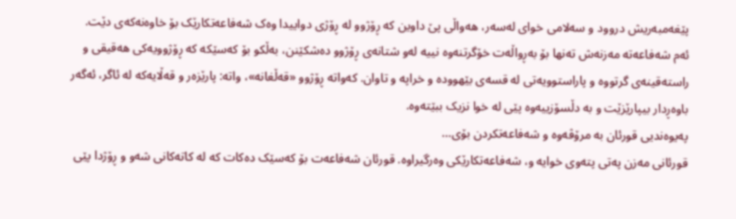پێغەمبەریش دروود و سەلامی خوای لەسەر، هەواڵی پێ داوین کە ڕۆژوو لە ڕۆژی دواییدا وەک شەفاعەتکارێک بۆ خاوەنەکەی دێت.
ئەم شەفاعەتە مەزنەش تەنها بۆ بەڕواڵەت خۆگرتنەوە نییە لەو شتانەی ڕۆژوو دەشکێنن، بەڵکو بۆ کەسێکە کە ڕۆژوویەکی هەقیقی و راستەقینەی گرتووە و پاراستوویەتی لە قسەی بێهوودە و خراپە و تاوان. کەواتە ڕۆژوو «قەڵغانە»، واتە: پارێزەر و قەڵایەکە لە ئاگر، ئەگەر باوەڕدار بیپارێزێت و بە دڵسۆزییەوە پێی لە خوا نزیک ببێتەوە.
پەیوەندیی قورئان بە مرۆڤەوە و شەفاعەتکردن بۆی…
قورئانی مەزن پەتی پتەوی خوایە و، شەفاعەتکارێکی وەرگیراوە. قورئان شەفاعەت بۆ کەسێک دەکات کە لە کاتەکانی شەو و ڕۆژدا پێی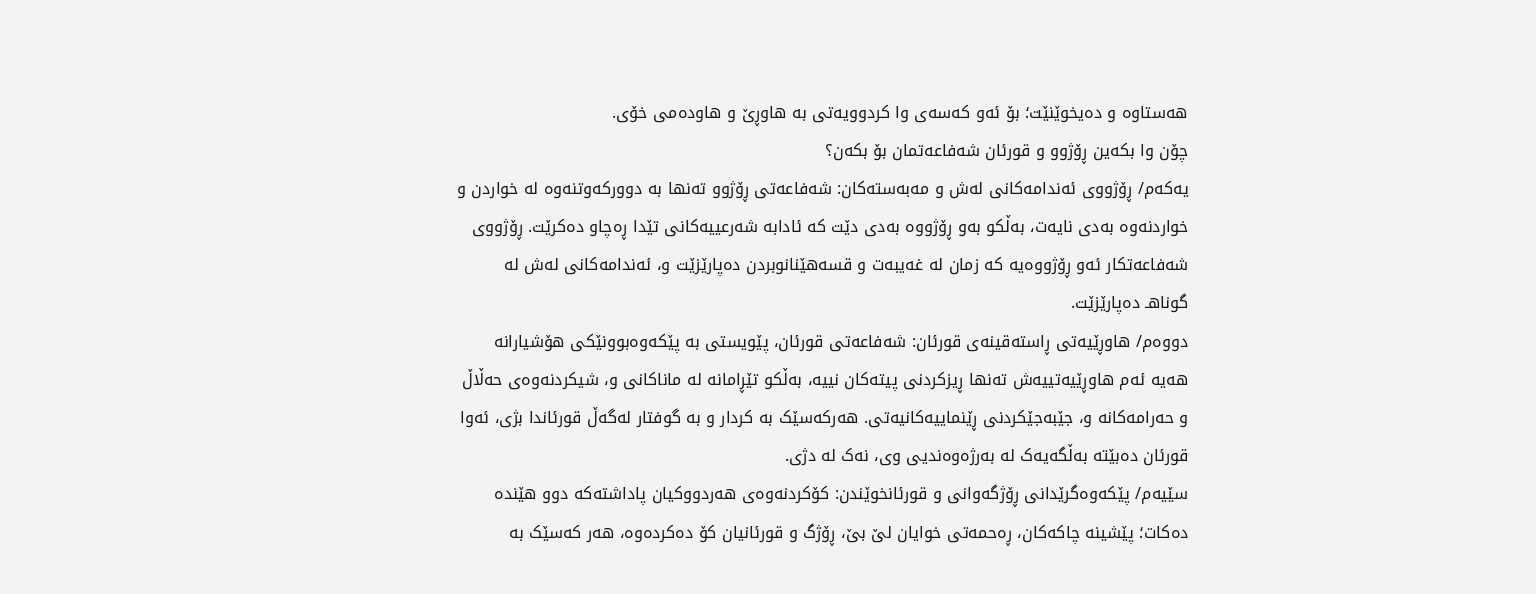هەستاوە و دەیخوێنێت؛ بۆ ئەو کەسەی وا کردوویەتی بە هاوڕێ و هاودەمی خۆی.
چۆن وا بکەین ڕۆژوو و قورئان شەفاعەتمان بۆ بکەن؟
یەکەم/ ڕۆژووی ئەندامەکانی لەش و مەبەستەکان: شەفاعەتی ڕۆژوو تەنها بە دوورکەوتنەوە لە خواردن و خواردنەوە بەدی نایەت، بەڵکو بەو ڕۆژووە بەدی دێت کە ئادابە شەرعییەکانی تێدا ڕەچاو دەکرێت. ڕۆژووی شەفاعەتکار ئەو ڕۆژووەیە کە زمان لە غەیبەت و قسەهێنانوبردن دەپارێزێت و، ئەندامەکانی لەش لە گوناهـ دەپارێزێت.
دووەم/ هاوڕێیەتی ڕاستەقینەی قورئان: شەفاعەتی قورئان، پێویستی بە پێکەوەبوونێکی هۆشیارانە هەیە ئەم هاوڕێیەتییەش تەنها ڕیزکردنی پیتەکان نییە، بەڵکو تێڕامانە لە ماناکانی و، شیکردنەوەی حەڵاڵ و حەرامەکانە و، جێبەجێکردنی ڕێنماییەکانیەتی. هەرکەسێک بە کردار و بە گوفتار لەگەڵ قورئاندا بژی، ئەوا قورئان دەبێتە بەڵگەیەک لە بەرژەوەندیی وی، نەک لە دژی.
سێیەم/ پێکەوەگرێدانی ڕۆژگەوانی و قورئانخوێندن: کۆکردنەوەی هەردووکیان پاداشتەکە دوو هێندە دەکات؛ پێشینە چاکەکان، ڕەحمەتی خوایان لێ بێ، ڕۆژگ و قورئانیان کۆ دەکردەوە، هەر کەسێک بە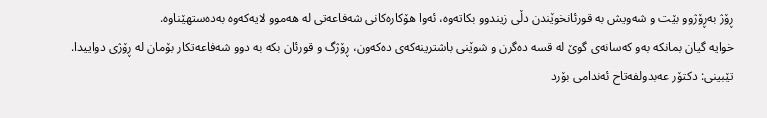ڕۆژ بەڕۆژوو بێت و شەویش بە قورئانخوێندن دڵی زیندوو بکاتەوە، ئەوا هۆکارەکانی شەفاعەتی لە هەموو لایەکەوە بەدەستهێناوە.
خوایە گیان بمانکە بەو کەسانەی گوێ لە قسە دەگرن و شوێنی باشترینەکەی دەکەون، ڕۆژگ و قورئان بکە بە دوو شەفاعەتکار بۆمان لە ڕۆژی دواییدا.
تێبینی: دكتۆر عەبدولفەتاح ئەندامی بۆرد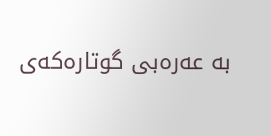بە عەرەبی گوتارەكەی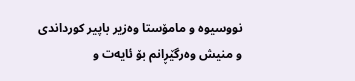نووسیوە و مامۆستا وەزیر باپیر كورداندی و منیش وەرگێڕانم بۆ ئایەت و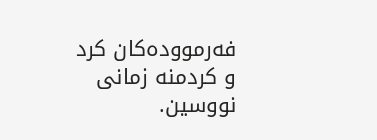فەرموودەكان كرد و كردمنە زمانی نووسین.